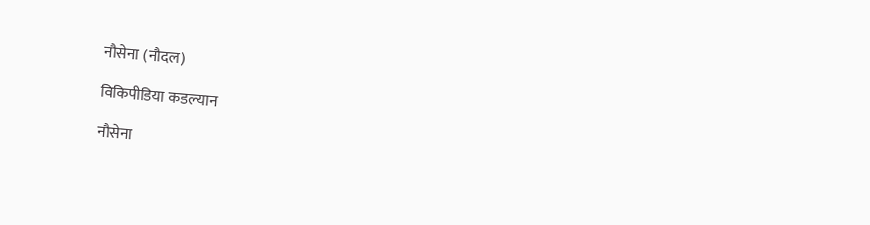नौसेना (नौदल)

विकिपीडिया कडल्यान

नौसेना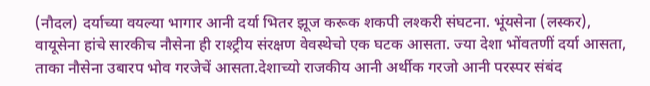(नौदल) दर्याच्या वयल्या भागार आनी दर्या भितर झूज करूक शकपी लश्करी संघटना. भूंयसेना (लस्कर), वायूसेना हांचे सारकीच नौसेना ही राश्ट्रीय संरक्षण वेवस्थेचो एक घटक आसता. ज्या देशा भोंवतणीं दर्या आसता, ताका नौसेना उबारप भोव गरजेचें आसता.देशाच्यो राजकीय आनी अर्थीक गरजो आनी परस्पर संबंद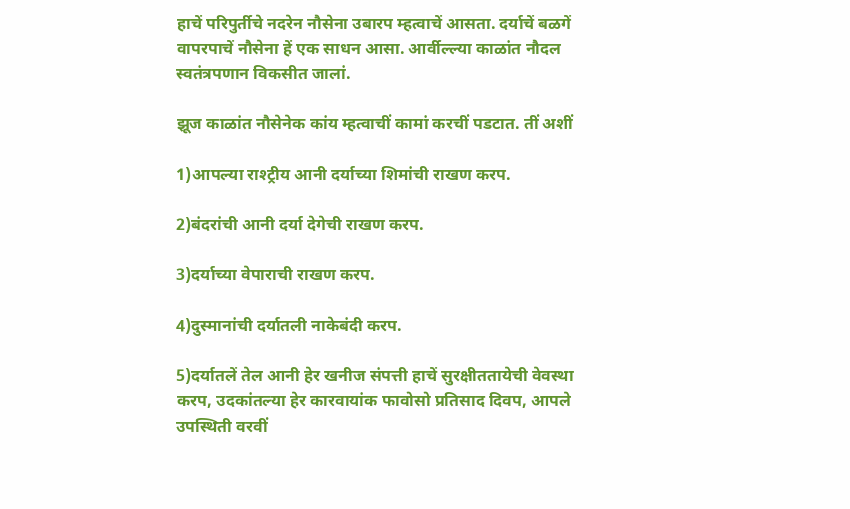हाचें परिपुर्तीचे नदरेन नौसेना उबारप म्हत्वाचें आसता. दर्याचें बळगें वापरपाचें नौसेना हें एक साधन आसा. आर्वील्ल्या काळांत नौदल स्वतंत्रपणान विकसीत जालां.

झूज काळांत नौसेनेक कांय म्हत्वाचीं कामां करचीं पडटात. तीं अशीं

1)आपल्या राश्ट्रीय आनी दर्याच्या शिमांची राखण करप.

2)बंदरांची आनी दर्या देगेची राखण करप.

3)दर्याच्या वेपाराची राखण करप.

4)दुस्मानांची दर्यातली नाकेबंदी करप.

5)दर्यातलें तेल आनी हेर खनीज संपत्ती हाचें सुरक्षीततायेची वेवस्था करप, उदकांतल्या हेर कारवायांक फावोसो प्रतिसाद दिवप, आपले उपस्थिती वरवीं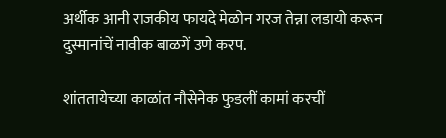अर्थीक आनी राजकीय फायदे मेळोन गरज तेन्ना लडायो करून दुस्मानांचें नावीक बाळगें उणे करप.

शांततायेच्या काळांत नौसेनेक फुडलीं कामां करचीं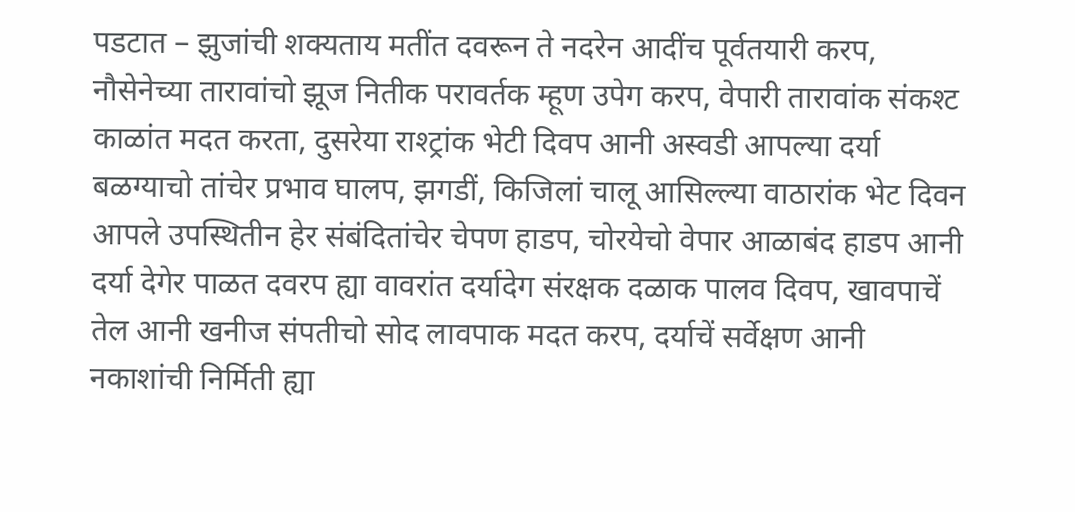पडटात – झुजांची शक्यताय मतींत दवरून ते नदरेन आदींच पूर्वतयारी करप, नौसेनेच्या तारावांचो झूज नितीक परावर्तक म्हूण उपेग करप, वेपारी तारावांक संकश्ट काळांत मदत करता, दुसरेया राश्ट्रांक भेटी दिवप आनी अस्वडी आपल्या दर्या बळग्याचो तांचेर प्रभाव घालप, झगडीं, किजिलां चालू आसिल्ल्या वाठारांक भेट दिवन आपले उपस्थितीन हेर संबंदितांचेर चेपण हाडप, चोरयेचो वेपार आळाबंद हाडप आनी दर्या देगेर पाळत दवरप ह्या वावरांत दर्यादेग संरक्षक दळाक पालव दिवप, खावपाचें तेल आनी खनीज संपतीचो सोद लावपाक मदत करप, दर्याचें सर्वेक्षण आनी नकाशांची निर्मिती ह्या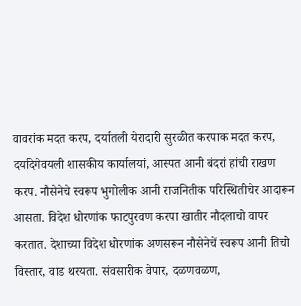वावरांक मदत करप, दर्यातली येरादारी सुरळीत करपाक मदत करप, दर्यादेगेवयली शासकीय कार्यालयां, आस्पत आनी बंदरां हांची राखण करप. नौसेनेचे स्वरूप भुगोलीक आनी राजनितीक परिस्थितीचेर आदारून आसता. विदेश धोरणांक फाटपुरवण करपा खातीर नौदलाचो वापर करतात. देशाच्या विदेश धोरणांक अणसरून नौसेनेचें स्वरूप आनी तिचो विस्तार, वाड थरयता. संवसारीक वेपार, दळणवळण,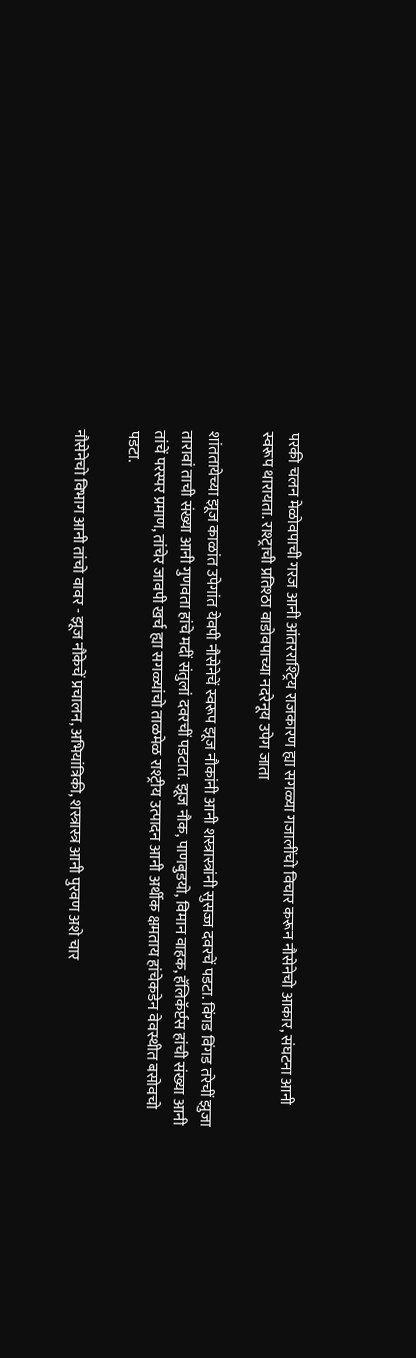परकी चलन मेळोवपाची गरज आनी आंतरराश्ट्रिय राजकारण ह्या सगळ्या गजालींचो विचार करून नौसेनेचो आकार, संघटना आनी स्वरूप थारायता. राश्ट्राची प्रतिश्ठा वाडोवपाच्या नदरेनूय उपेग जाता

शांततायेच्या झूज काळांत उपेगांत येवपी नौसेनेचें स्वरूप झूज नौकांनी आनी शस्त्रास्त्रांनी सुसज्ज दवरचें पडटा. विंगड विंगड तरेचीं झुजा तारावां ताची संख्या आनी गुणवता हांचे मदीं संतुलां दवरचीं पडटात. झूज नौक, पाणबुडयो, विमान वाहक, हॅलिकॅर्प्टस हांची संख्या आनी तांचें परस्पर प्रमाण, तांचेर जावपी खर्च ह्या सगळ्यांचो ताळमेळ राश्ट्रीय उत्पादन आनी अर्थीक क्षमताय हांचेकडेन वेवस्थीत बसोवचो पडटा.

नौसेनेचो विभाग आनी तांचो वावर - झूज नौकेचें प्रचालन, अभियांत्रिकी, शस्त्रास्त्र आनी पुरवण अशे चार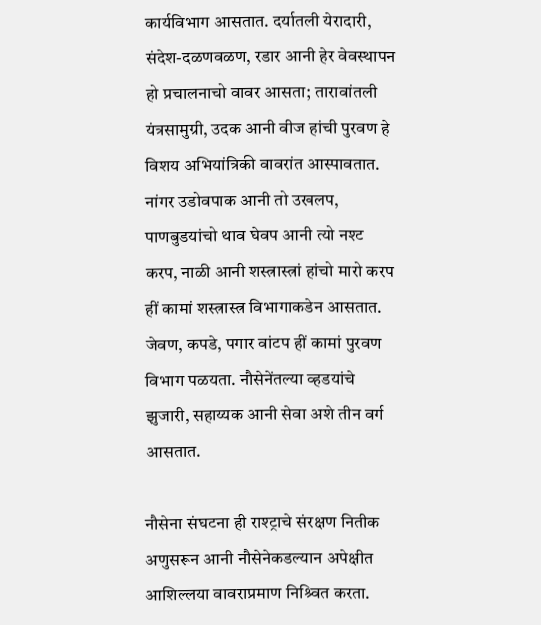कार्यविभाग आसतात. दर्यातली येरादारी, संदेश-दळणवळण, रडार आनी हेर वेवस्थापन हो प्रचालनाचो वावर आसता; तारावांतली यंत्रसामुग्री, उदक आनी वीज हांची पुरवण हे विशय अभियांत्रिकी वावरांत आस्पावतात. नांगर उडोवपाक आनी तो उखलप, पाणबुडयांचो थाव घेवप आनी त्यो नश्ट करप, नाळी आनी शस्त्रास्त्रां हांचो मारो करप हीं कामां शस्त्रास्त्र विभागाकडेन आसतात. जेवण, कपडे, पगार वांटप हीं कामां पुरवण विभाग पळयता. नौसेनेंतल्या व्हडयांचे झुजारी, सहाय्यक आनी सेवा अशे तीन वर्ग आसतात.

नौसेना संघटना ही राश्ट्राचे संरक्षण नितीक अणुसरून आनी नौसेनेकडल्यान अपेक्षीत आशिल्लया वावराप्रमाण निश्र्वित करता.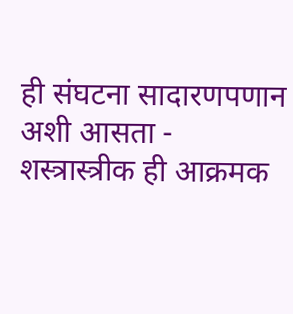ही संघटना सादारणपणान अशी आसता - शस्त्रास्त्रीक ही आक्रमक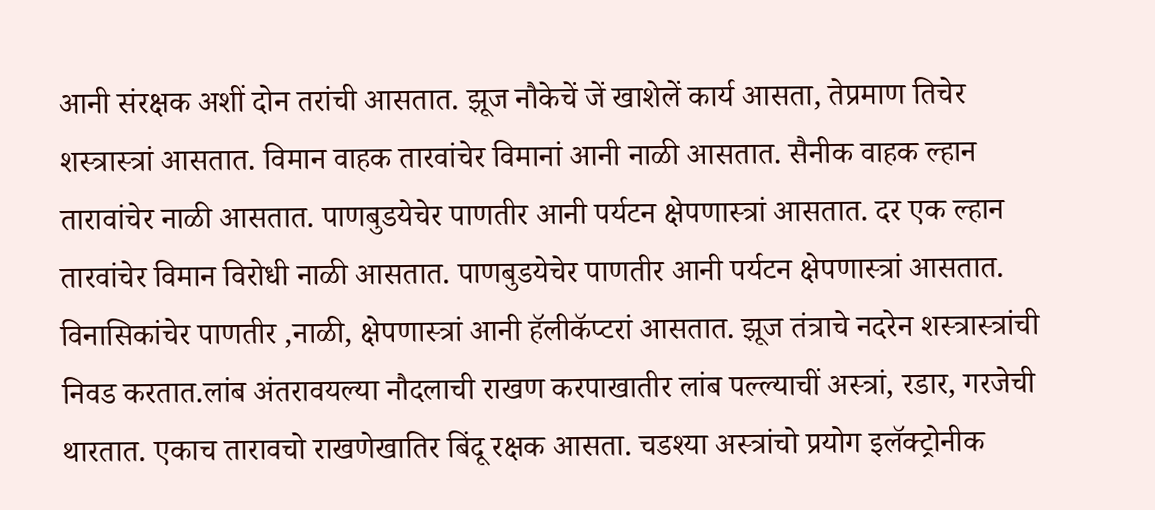आनी संरक्षक अशीं दोन तरांची आसतात. झूज नौकेचें जें खाशेलें कार्य आसता, तेप्रमाण तिचेर शस्त्रास्त्रां आसतात. विमान वाहक तारवांचेर विमानां आनी नाळी आसतात. सैनीक वाहक ल्हान तारावांचेर नाळी आसतात. पाणबुडयेचेर पाणतीर आनी पर्यटन क्षेपणास्त्रां आसतात. दर एक ल्हान तारवांचेर विमान विरोधी नाळी आसतात. पाणबुडयेचेर पाणतीर आनी पर्यटन क्षेपणास्त्रां आसतात. विनासिकांचेर पाणतीर ,नाळी, क्षेपणास्त्रां आनी हॅलीकॅप्टरां आसतात. झूज तंत्राचे नदरेन शस्त्रास्त्रांची निवड करतात.लांब अंतरावयल्या नौदलाची राखण करपाखातीर लांब पल्ल्याचीं अस्त्रां, रडार, गरजेची थारतात. एकाच तारावचो राखणेखातिर बिंदू रक्षक आसता. चडश्या अस्त्रांचो प्रयोग इलॅक्ट्रोनीक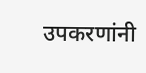उपकरणांनी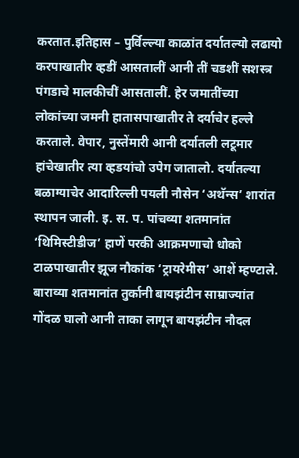करतात.इतिहास – पुर्विल्ल्या काळांत दर्यातल्यो लढायो करपाखातीर व्हडीं आसतालीं आनी तीं चडशीं सशस्त्र पंगडाचे मालकीचीं आसतालीं. हेर जमातींच्या लोकांच्या जमनी हातासपाखातीर ते दर्याचेर हल्ले करताले. वेपार, नुस्तेंमारी आनी दर्यातली लटूमार हांचेखातीर त्या व्हडयांचो उपेग जातालो. दर्यातल्या बळाग्याचेर आदारिल्ली पयली नौसेन ‘अथॅन्स’ शारांत स्थापन जाली. इ. स. प. पांचव्या शतमानांत ‘थिमिस्टीडीज’ हाणें परकी आक्रमणाचो धोको टाळपाखातीर झूज नौकांक ‘ट्रायरेमीस’ आशें म्हण्टाले. बाराव्या शतमानांत तुर्कानी बायझंटीन साम्राज्यांत गोंदळ घालो आनी ताका लागून बायझंटीन नौदल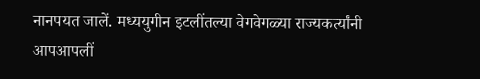नानपयत जालें. मध्ययुगीन इटलींतल्या वेगवेगळ्या राज्यकर्त्यांनी आपआपलीं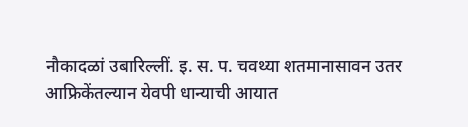नौकादळां उबारिल्लीं. इ. स. प. चवथ्या शतमानासावन उतर आफ्रिकेंतल्यान येवपी धान्याची आयात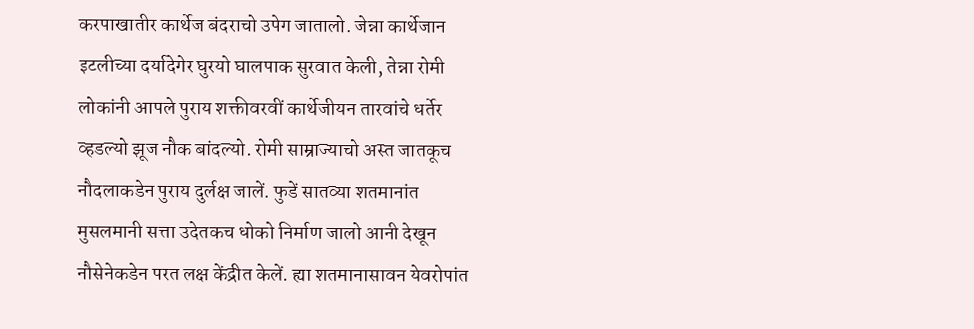करपाखातीर कार्थेज बंदराचो उपेग जातालो. जेन्ना कार्थेजान इटलीच्या दर्यादेगेर घुरयो घालपाक सुरवात केली, तेन्ना रोमी लोकांनी आपले पुराय शक्तीवरवीं कार्थेजीयन तारवांचे धर्तेर व्हडल्यो झूज नौक बांदल्यो. रोमी साम्राज्याचो अस्त जातकूच नौदलाकडेन पुराय दुर्लक्ष जालें. फुडें सातव्या शतमानांत मुसलमानी सत्ता उदेतकच धोको निर्माण जालो आनी देखून नौसेनेकडेन परत लक्ष केंद्रीत केलें. ह्या शतमानासावन येवरोपांत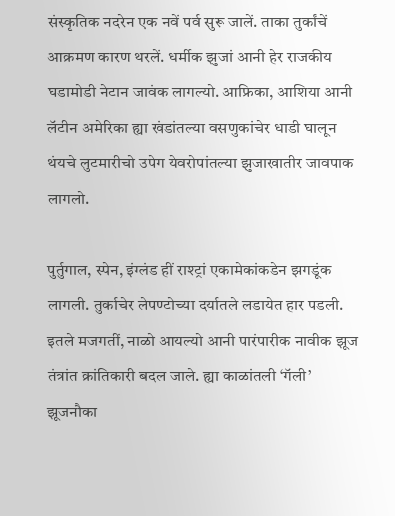संस्कृतिक नदरेन एक नवें पर्व सुरू जालें. ताका तुर्कांचें आक्रमण कारण थरलें. धर्मीक झुजां आनी हेर राजकीय घडामोडी नेटान जावंक लागल्यो. आफ्रिका, आशिया आनी लॅटीन अमेरिका ह्या खंडांतल्या वसणुकांचेर धाडी घालून थंयचे लुटमारीचो उपेग येवरोपांतल्या झुजाखातीर जावपाक लागलो.

पुर्तुगाल, स्पेन, इंग्लंड हीं राश्ट्रां एकामेकांकडेन झगडूंक लागली. तुर्काचेर लेपण्टोच्या दर्यातले लडायेत हार पडली. इतले मजगतीं, नाळो आयल्यो आनी पारंपारीक नावीक झूज तंत्रांत क्रांतिकारी बदल जाले. ह्या काळांतली ‘गॅली’ झूजनौका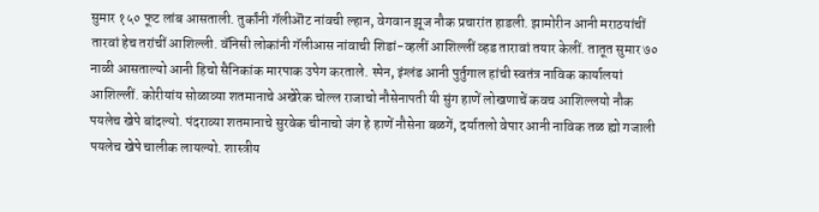सुमार १५० फूट लांब आसताली. तुर्कांनी गॅलीऒट नांवची ल्हान, वेगवान झूज नौक प्रचारांत हाडली. झामोरीन आनी मराठयांचीं तारवां हेच तरांचीं आशिल्ली. वॅनिसी लोकांनी गॅलीआस नांवाची शिडां-व्हलीं आशिल्लीं व्हड तारावां तयार केलीं. तातूत सुमार ७० नाळी आसताल्यो आनी हिचो सैनिकांक मारपाक उपेग करताले. स्पेन, इंग्लंड आनी पुर्तुगाल हांची स्वतंत्र नाविक कार्यालयां आशिल्लीं. कोरीयांय सोळाव्या शतमानाचे अखेरेक चोल्ल राजाचो नौसेनापती यी सुंग हाणें लोखणाचें कवच आशिल्लयो नौक पयलेच खेपे बांदल्यो. पंदराव्या शतमानाचे सुरवेक चीनाचो जंग हे हाणें नौसेना बळगें, दर्यातलो वेपार आनी नाविक तळ ह्यो गजाली पयलेच खेपे चालीक लायल्यो. शास्त्रीय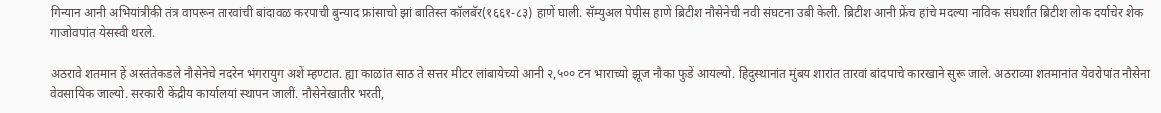गिन्यान आनी अभियांत्रीकी तंत्र वापरून तारवांची बांदावळ करपाची बुन्याद फ्रांसाचो झां बातिस्त कॉलबॅर(१६६१-८३) हाणें घाली. सॅम्युअल पेपीस हाणें ब्रिटीश नौसेनेची नवी संघटना उबी केली. ब्रिटीश आनी फ्रेंच हांचे मदल्या नाविक संघर्शांत ब्रिटीश लोक दर्याचेर शेक गाजोवपांत येसस्वी थरले.

अठरावे शतमान हें अस्तंतेकडले नौसेनेचे नदरेन भंगरायुग अशें म्हण्टात. ह्या काळांत साठ ते सत्तर मीटर लांबायेच्यो आनी २,५०० टन भाराच्यो झूज नौका फुडें आयल्यो. हिदुस्थानांत मुंबय शारांत तारवां बांदपाचे कारखाने सुरू जाले. अठराव्या शतमानांत येवरोपांत नौसेना वेवसायिक जाल्यो. सरकारी केंद्रीय कार्यालयां स्थापन जालीं. नौसेनेखातीर भरती,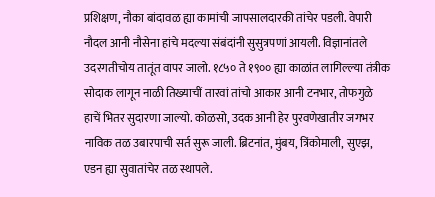प्रशिक्षण, नौका बांदावळ ह्या कामांची जापसालदारकी तांचेर पडली. वेपारी नौदल आनी नौसेना हांचे मदल्या संबंदांनी सुसुत्रपणां आयली. विज्ञानांतले उदरगतीचोय तातूंत वापर जालो. १८५० ते १९०० ह्या काळांत लागिल्ल्या तंत्रीक सोदाक लागून नाळी तिख्याचीं तारवां तांचो आकार आनी टनभार, तोफगुळे हाचें भितर सुदारणा जाल्यो. कोळसो, उदक आनी हेर पुरवणेखातीर जगभर नाविक तळ उबारपाची सर्त सुरू जाली. ब्रिटनांत, मुंबय, त्रिंकोमाली, सुएझ, एडन ह्या सुवातांचेर तळ स्थापले.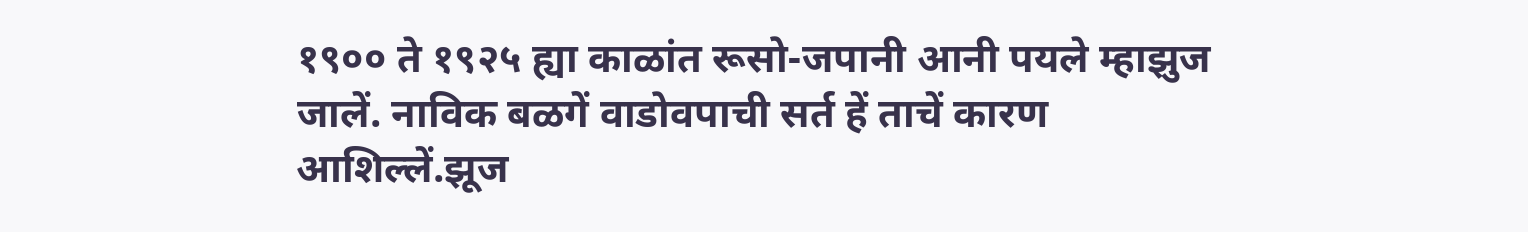१९०० ते १९२५ ह्या काळांत रूसो-जपानी आनी पयले म्हाझुज जालें. नाविक बळगें वाडोवपाची सर्त हें ताचें कारण आशिल्लें.झूज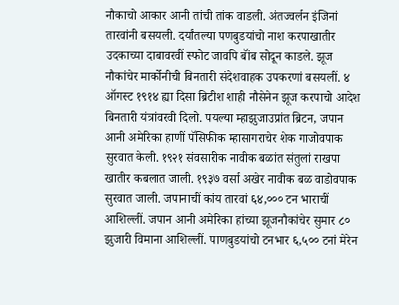नौकाचो आकार आनी तांची तांक वाडली. अंतज्वर्लन इंजिनां तारवांनी बसयली. दर्यांतल्या पणबुडयांचो नाश करपाखातीर उदकाच्या दाबावरवीं स्फोट जावपि बॉंब सोदून काडले. झूज नौकांचेर मार्कोनीची बिनतारी संदेशवाहक उपकरणां बसयलीं. ४ ऑगस्ट १९१४ ह्या दिसा ब्रिटीश शाही नौसेनेन झूज करपाचो आदेश बिनतारी यंत्रांवरवी दिलो. पयल्या म्हाझुजाउप्रांत ब्रिटन, जपान आनी अमेरिका हाणीं पॅसिफीक म्हासागराचेर शेक गाजोवपाक सुरवात केली. १९२१ संवसारीक नावीक बळांत संतुलां राखपा खातीर कबलात जाली. १९३७ वर्सा अखेर नावीक बळ वाडोवपाक सुरवात जाली. जपानाचीं कांय तारवां ६४,००० टन भाराचीं आशिल्लीं. जपान आनी अमेरिका हांच्या झूजनौकांचेर सुमार ८० झुजारी विमाना आशिल्लीं. पाणबुडयांचो टनभार ६,५०० टनां मेरेन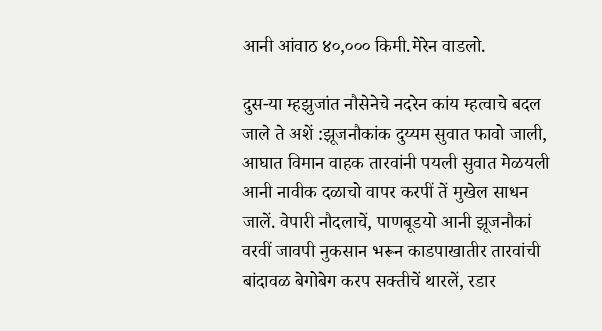आनी आंवाठ ४०,००० किमी.मेरेन वाडलो.

दुस-या म्हझुजांत नौसेनेचे नदरेन कांय म्हत्वाचे बदल जाले ते अशें :झूजनौकांक दुय्यम सुवात फावो जाली, आघात विमान वाहक तारवांनी पयली सुवात मेळयली आनी नावीक दळाचो वापर करपीं तें मुखेल साधन जालें. वेपारी नौदलाचें, पाणबूडयो आनी झूजनौकां वरवीं जावपी नुकसान भरून काडपाखातीर तारवांची बांदावळ बेगोबेग करप सक्तीचें थारलें, रडार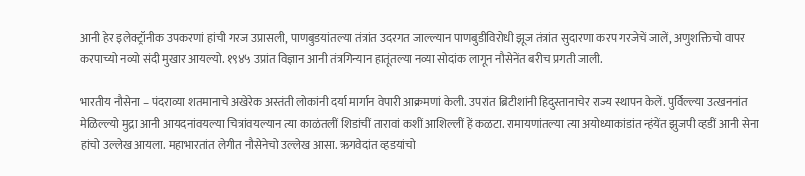आनी हेर इलेक्ट्रॉनीक उपकरणां हांची गरज उप्रासली, पाणबुडयांतल्या तंत्रांत उदरगत जाल्ल्यान पाणबुडीविरोधी झूज तंत्रांत सुदारणा करप गरजेचें जालें, अणुशक्तिचो वापर करपाच्यो नव्यो संदी मुखार आयल्यो. १९४५ उप्रांत विज्ञान आनी तंत्रगिन्यान हातूंतल्या नव्या सोदांक लागून नौसेनेंत बरीच प्रगती जाली.

भारतीय नौसेना – पंदराव्या शतमानाचे अखेरेक अस्तंती लोकांनी दर्या मार्गान वेपारी आक्रमणां केली. उपरांत ब्रिटीशांनी हिदुस्तानाचेर राज्य स्थापन केलें. पुर्विल्ल्या उत्खननांत मेळिल्ल्यो मुद्रा आनी आयदनांवयल्या चित्रांवयल्यान त्या काळंतलीं शिडांचीं तारावां कशीं आशिल्लीं हें कळटा. रामायणांतल्या त्या अयोध्याकांडांत न्हंयेंत झुजपी व्हडीं आनी सेना हांचो उल्लेख आयला. महाभारतांत लेगीत नौसेनेचो उल्लेख आसा. ऋगवेदांत व्हडयांचो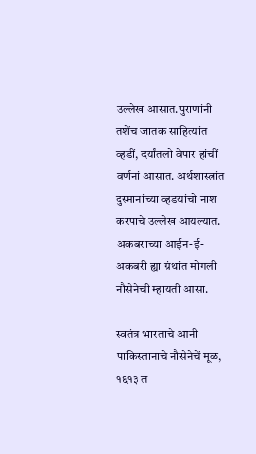उल्लेख आसात.पुराणांनी तशेंच जातक साहित्यांत व्हडीं, दर्यांतलो वेपार हांचीं वर्णनां आसात. अर्थशास्त्रांत दुस्मानांच्या व्हडयांचो नाश करपाचे उल्लेख आयल्यात. अकबराच्या आईन-ई-अकबरी ह्या ग्रंथांत मोगली नौसेनेची म्हायती आसा.

स्वतंत्र भारताचे आनी पाकिस्तानाचे नौसेनेचें मूळ, १६१३ त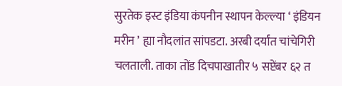सुरतेक इस्ट इंडिया कंपनीन स्थापन केल्ल्या ‘ इंडियन मरीन ’ ह्या नौदलांत सांपडटा. अरबी दर्यांत चांचेगिरी चलताली. ताका तोंड दिचपाखातीर ५ सप्टेंबर ६२ त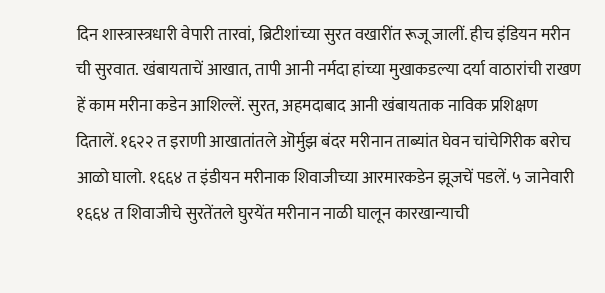दिन शास्त्रास्त्रधारी वेपारी तारवां, ब्रिटीशांच्या सुरत वखारींत रूजू जालीं. हीच इंडियन मरीन ची सुरवात. खंबायताचें आखात, तापी आनी नर्मदा हांच्या मुखाकडल्या दर्या वाठारांची राखण हें काम मरीना कडेन आशिल्लें. सुरत, अहमदाबाद आनी खंबायताक नाविक प्रशिक्षण दितालें. १६२२ त इराणी आखातांतले ऒर्मुझ बंदर मरीनान ताब्यांत घेवन चांचेगिरीक बरोच आळो घालो. १६६४ त इंडीयन मरीनाक शिवाजीच्या आरमारकडेन झूजचें पडलें. ५ जानेवारी १६६४ त शिवाजीचे सुरतेंतले घुरयेंत मरीनान नाळी घालून कारखान्याची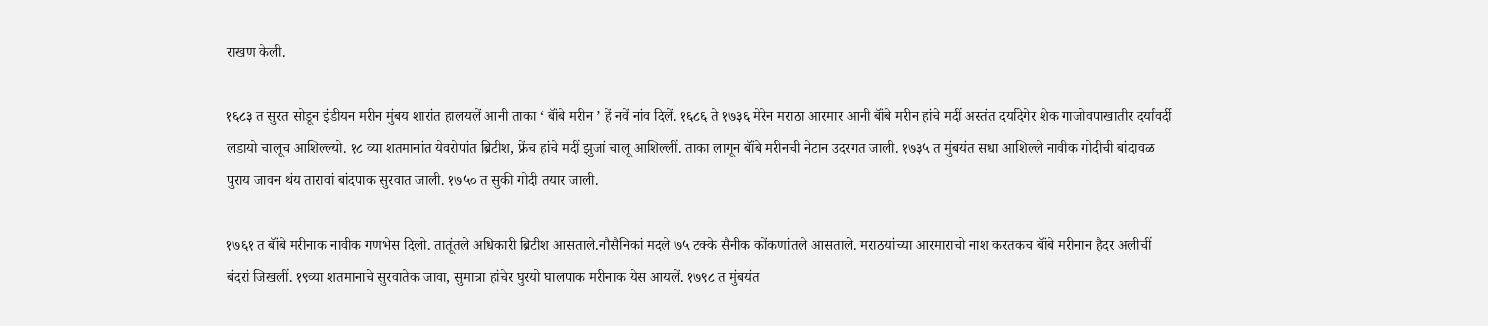राखण केली.

१६८३ त सुरत सोडून इंडीयन मरीन मुंबय शारांत हालयलें आनी ताका ‘ बॉंबे मरीन ’ हें नवें नांव दिलें. १६८६ ते १७३६ मेरेन मराठा आरमार आनी बॉंबे मरीन हांचे मदीं अस्तंत दर्यादेगेर शेक गाजोवपाखातीर दर्यावर्दी लडायो चालूच आशिल्ल्यो. १८ व्या शतमानांत येवरोपांत ब्रिटीश, फ्रेंच हांचे मदीं झुजां चालू आशिल्लीं. ताका लागून बॉंबे मरीनची नेटान उदरगत जाली. १७३५ त मुंबयंत सधा आशिल्ले नावीक गोदीची बांदावळ पुराय जावन थंय तारावां बांदपाक सुरवात जाली. १७५० त सुकी गोदी तयार जाली.

१७६१ त बॉंबे मरीनाक नावीक गणभेस दिलो. तातूंतले अधिकारी ब्रिटीश आसताले.नौसैनिकां मदले ७५ टक्के सैनीक कोंकणांतले आसताले. मराठयांच्या आरमाराचो नाश करतकच बॉंबे मरीनान हैदर अलीचीं बंदरां जिखलीं. १९व्या शतमानाचे सुरवातेक जावा, सुमात्रा हांचेर घुरयो घालपाक मरीनाक येस आयलें. १७९८ त मुंबयंत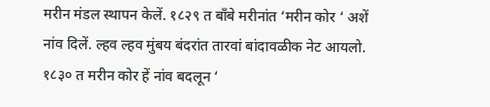मरीन मंडल स्थापन केलें. १८२९ त बॉंबे मरीनांत ‘मरीन कोर ‘ अशें नांव दिलें. ल्हव ल्हव मुंबय बंदरांत तारवां बांदावळीक नेट आयलो. १८३० त मरीन कोर हें नांव बदलून ‘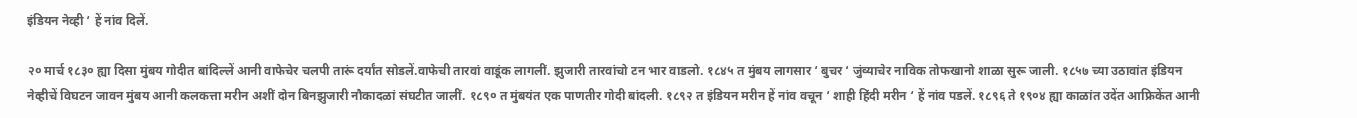इंडियन नेव्ही ‘ हें नांव दिलें.

२० मार्च १८३० ह्या दिसा मुंबय गोदीत बांदिल्लें आनी वाफेचेर चलपी तारूं दर्यांत सोडलें.वाफेची तारवां वाडूंक लागलीं. झुजारी तारवांचो टन भार वाडलो. १८४५ त मुंबय लागसार ‘ बुचर ‘ जुंव्याचेर नाविक तोफखानो शाळा सुरू जाली. १८५७ च्या उठावांत इंडियन नेव्हीचें विघटन जावन मुंबय आनी कलकत्ता मरीन अशीं दोन बिनझुजारी नौकादळां संघटीत जालीं. १८९० त मुंबयंत एक पाणतीर गोदी बांदली. १८९२ त इंडियन मरीन हें नांव वचून ‘ शाही हिंदी मरीन ‘ हें नांव पडलें. १८९६ ते १९०४ ह्या काळांत उदेंत आफ्रिकेंत आनी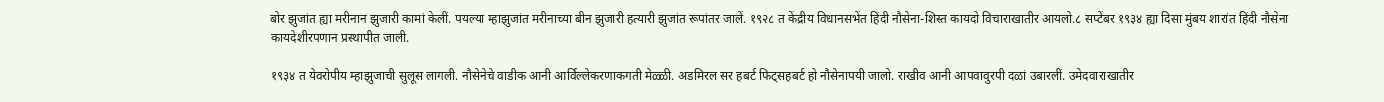बोर झुजांत ह्या मरीनान झुजारी कामां केलीं. पयल्या म्हाझुजांत मरीनाच्या बीन झुजारी हत्यारी झुजांत रूपांतर जालें. १९२८ त केंद्रीय विधानसभेंत हिंदी नौसेना-शिस्त कायदो विचाराखातीर आयलो.८ सप्टेंबर १९३४ ह्या दिसा मुंबय शारांत हिंदी नौसेना कायदेशीरपणान प्रस्थापीत जाली.

१९३४ त येवरोपीय म्हाझुजाची सुलूस लागली. नौसेनेचे वाडीक आनी आर्विल्लेकरणाकगती मेळ्ळी. अडमिरल सर हबर्ट फिट्सहबर्ट हो नौसेनापयी जालो. राखीव आनी आपवावुरपी दळां उबारलीं. उमेदवाराखातीर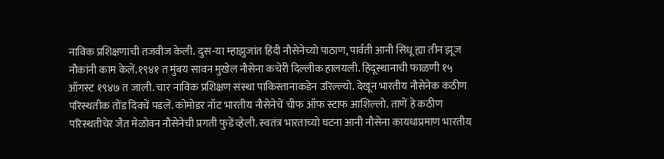नाविक प्रशिक्षणाची तजवीज केली. दुस-या म्हाझुजांत हिंदी नौसेनेच्यो पाठाण, पार्वती आनी सिंधू ह्या तीन झूज नौकांनी काम केलें.१९४१ त मुंबय सावन मुखेल नौसेना कचेरी दिल्लीक हालयली. हिंदूस्थानाची फाळणी १५ ऑगस्ट १९४७ त जाली. चार नाविक प्रशिक्षण संस्था पाकिस्तानाकडेन उरिल्ल्यो. देखून भारतीय नौसेनेक कठीण परिस्थतीक तोंड दिवचें पडलें. कोमोडर नॉट भारतीय नौसेनेचें चीफ ऑफ स्टाफ आशिल्लो. ताणें हे कठीण परिस्थतीचेर जैत मेळोवन नौसेनेची प्रगती फुडें व्हेली. स्वतंत्र भारताच्यो घटना आनी नौसेना कायधाप्रमाण भारतीय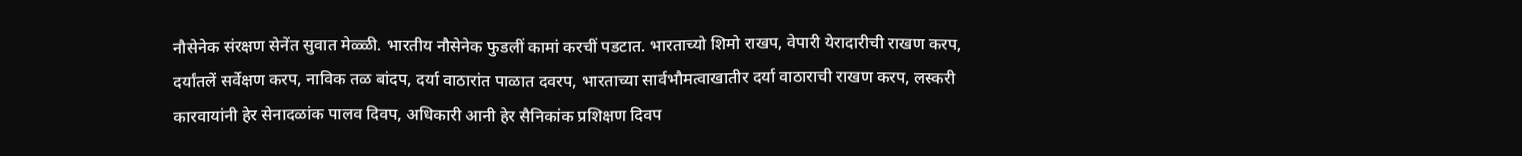नौसेनेक संरक्षण सेनेंत सुवात मेळ्ळी. भारतीय नौसेनेक फुडलीं कामां करचीं पडटात. भारताच्यो शिमो राखप, वेपारी येरादारीची राखण करप, दर्यांतलें सर्वेक्षण करप, नाविक तळ बांदप, दर्या वाठारांत पाळात दवरप, भारताच्या सार्वभौमत्वाखातीर दर्या वाठाराची राखण करप, लस्करी कारवायांनी हेर सेनादळांक पालव दिवप, अधिकारी आनी हेर सैनिकांक प्रशिक्षण दिवप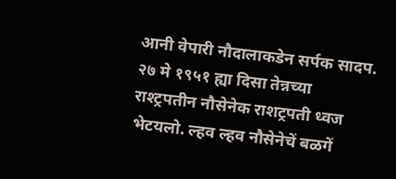आनी वेपारी नौदालाकडेन सर्पक सादप. २७ मे १९५१ ह्या दिसा तेन्नच्या राश्ट्रपतीन नौसेनेक राशट्रपती ध्वज भेटयलो. ल्हव ल्हव नौसेनेचें बळगें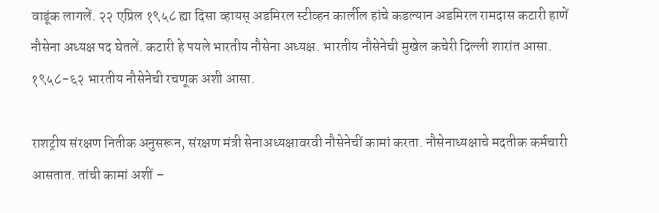वाडूंक लागलें. २२ एप्रिल १९५८ ह्या दिसा व्हायस् अडमिरल स्टीव्हन कार्लील हांचे कडल्यान अडमिरल रामदास कटारी हाणें नौसेना अध्यक्ष पद घेतलें. कटारी हे पयले भारतीय नौसेना अध्यक्ष. भारतीय नौसेनेची मुखेल कचेरी दिल्ली शारांत आसा. १९५८-६२ भारतीय नौसेनेची रचणूक अशी आसा.

राशट्रीय संरक्षण नितीक अनुसरून, संरक्षण मंत्री सेनाअध्यक्षावरवी नौसेनेचीं कामां करता. नौसेनाध्यक्षाचे मदतीक कर्मचारी आसतात. तांची कामां अशीं –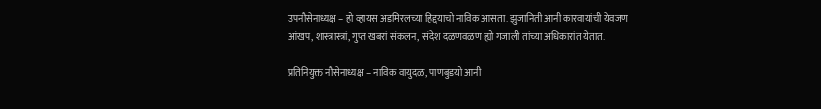उपनौसेनाध्यक्ष – हो व्हायस अडमिरलच्या हिद्दयाचो नाविक आसता. झुजानिती आनी कारवायांची येवजण आंखप, शास्त्रास्त्रां, गुप्त खबरां संकलन, संदेश दळणवळण ह्यो गजाली तांच्या अधिकारांत येतात.

प्रतिनियुक्त नौसेनाध्यक्ष – नाविक वायुदळ, पाणबुडयो आनी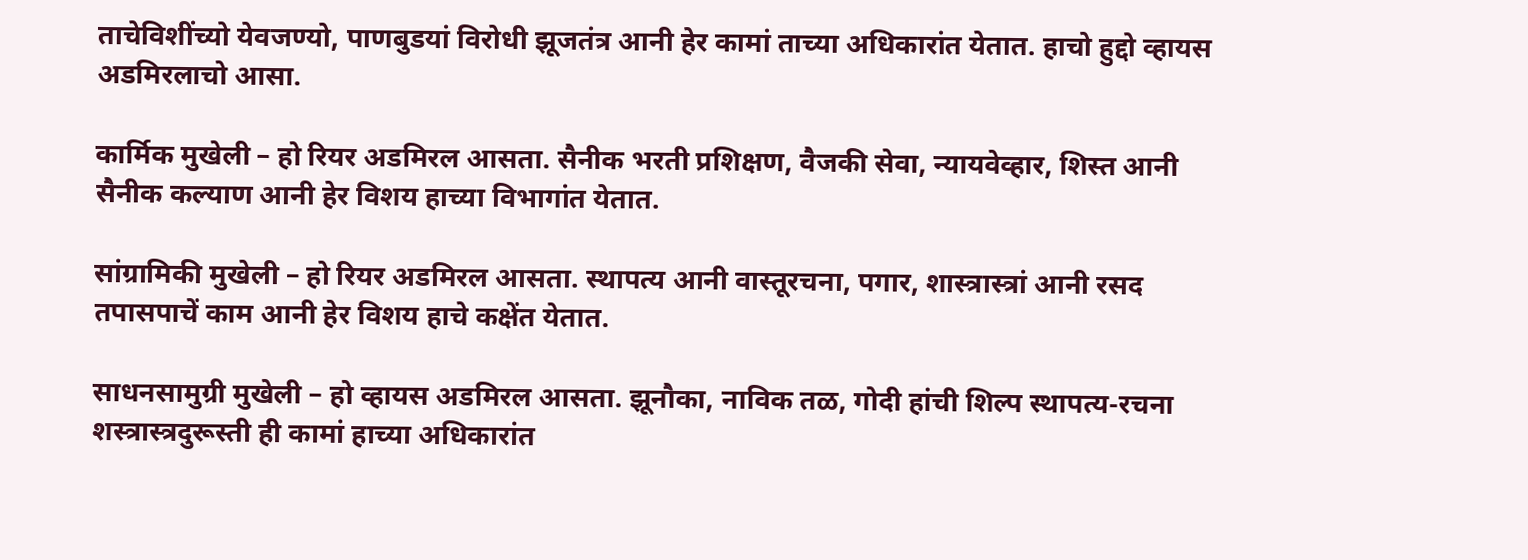ताचेविशींच्यो येवजण्यो, पाणबुडयां विरोधी झूजतंत्र आनी हेर कामां ताच्या अधिकारांत येतात. हाचो हुद्दो व्हायस अडमिरलाचो आसा.

कार्मिक मुखेली – हो रियर अडमिरल आसता. सैनीक भरती प्रशिक्षण, वैजकी सेवा, न्यायवेव्हार, शिस्त आनी सैनीक कल्याण आनी हेर विशय हाच्या विभागांत येतात.

सांग्रामिकी मुखेली – हो रियर अडमिरल आसता. स्थापत्य आनी वास्तूरचना, पगार, शास्त्रास्त्रां आनी रसद तपासपाचें काम आनी हेर विशय हाचे कक्षेंत येतात.

साधनसामुग्री मुखेली – हो व्हायस अडमिरल आसता. झूनौका, नाविक तळ, गोदी हांची शिल्प स्थापत्य-रचना शस्त्रास्त्रदुरूस्ती ही कामां हाच्या अधिकारांत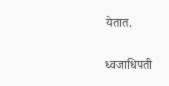येतात.

ध्वजाधिपती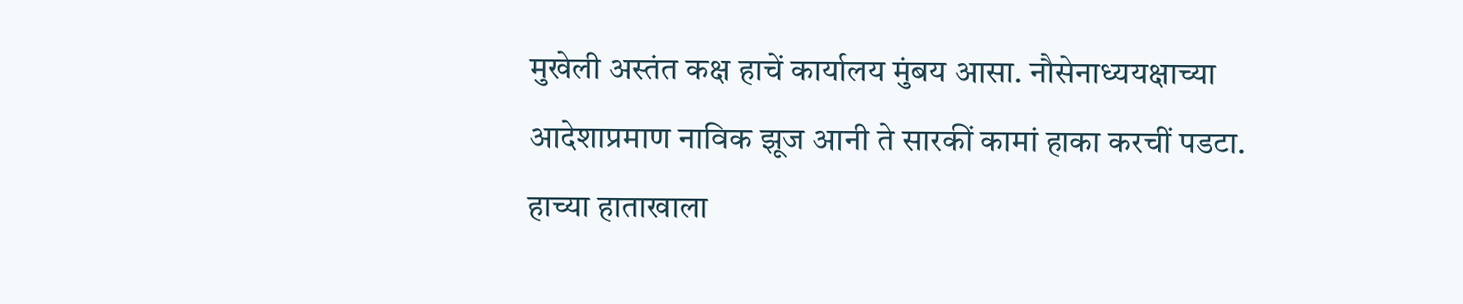मुखेली अस्तंत कक्ष हाचें कार्यालय मुंबय आसा. नौसेनाध्ययक्षाच्या आदेशाप्रमाण नाविक झूज आनी ते सारकीं कामां हाका करचीं पडटा. हाच्या हाताखाला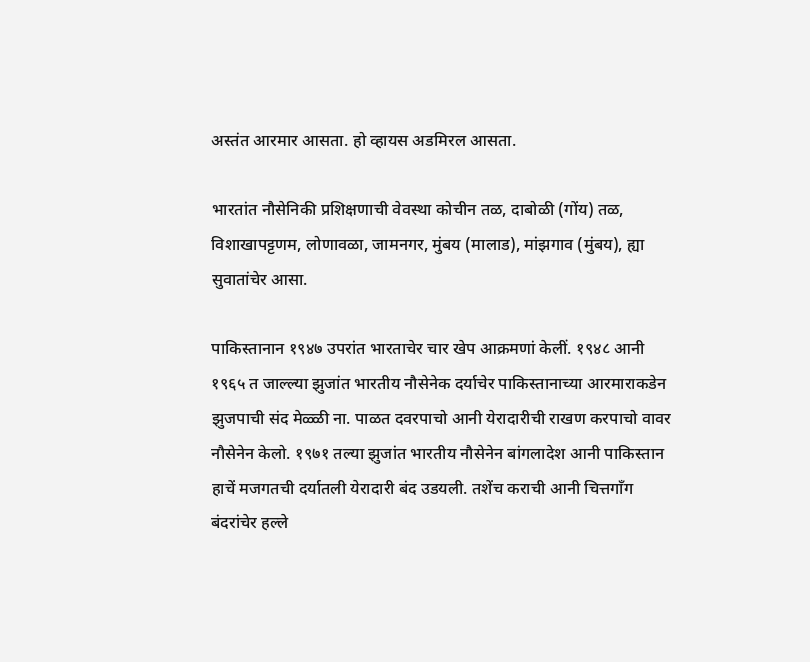अस्तंत आरमार आसता. हो व्हायस अडमिरल आसता.

भारतांत नौसेनिकी प्रशिक्षणाची वेवस्था कोचीन तळ, दाबोळी (गोंय) तळ, विशाखापट्टणम, लोणावळा, जामनगर, मुंबय (मालाड), मांझगाव (मुंबय), ह्या सुवातांचेर आसा.

पाकिस्तानान १९४७ उपरांत भारताचेर चार खेप आक्रमणां केलीं. १९४८ आनी १९६५ त जाल्ल्या झुजांत भारतीय नौसेनेक दर्याचेर पाकिस्तानाच्या आरमाराकडेन झुजपाची संद मेळ्ळी ना. पाळत दवरपाचो आनी येरादारीची राखण करपाचो वावर नौसेनेन केलो. १९७१ तल्या झुजांत भारतीय नौसेनेन बांगलादेश आनी पाकिस्तान हाचें मजगतची दर्यातली येरादारी बंद उडयली. तशेंच कराची आनी चित्तगॉंग बंदरांचेर हल्ले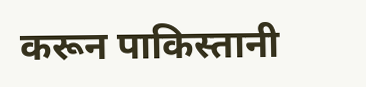करून पाकिस्तानी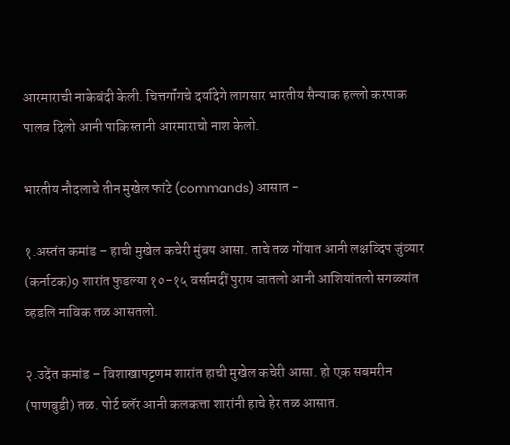आरमाराची नाकेबंदी केली. चित्तगॉंगचे दर्यादेगे लागसार भारतीय सैन्याक हल्लो करपाक पालव दिलो आनी पाकिस्तानी आरमाराचो नाश केलो.

भारतीय नौदलाचे तीन मुखेल फांटे (commands) आसात -

१.अस्तंत कमांड – हाची मुखेल कचेरी मुंबय आसा. ताचे तळ गोंयात आनी लक्षव्दिप जुंव्यार (कर्नाटक)9 शारांत फुडल्या १०-१५ वर्सामदीं पुराय जातलो आनी आशियांतलो सगळ्यांत व्हडलि नाविक तळ आसतलो.

२.उदेंत कमांड – विशाखापट्टणम शारांत हाची मुखेल कचेरी आसा. हो एक सबमरीन (पाणबुडी) तळ. पोर्ट ब्लॅर आनी कलकत्ता शारांनी हाचे हेर तळ आसात.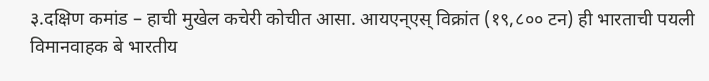३.दक्षिण कमांड – हाची मुखेल कचेरी कोचीत आसा. आयएन्एस् विक्रांत (१९,८०० टन) ही भारताची पयली विमानवाहक बे भारतीय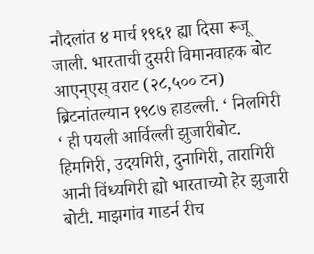नौदलांत ४ मार्च १९६१ ह्या दिसा रूजू जाली. भारताची दुसरी विमानवाहक बोट आएन्एस् वराट (२८,५०० टन) ब्रिटनांतल्यान १९८७ हाडल्ली. ‘ निलगिरी ‘ ही पयली आर्विल्ली झुजारीबोट. हिमगिरी, उदयगिरी, दुनागिरी, तारागिरी आनी विंध्यगिरी ह्यो भारताच्यो हेर झुजारी बोटी. माझगांव गाडर्न रीच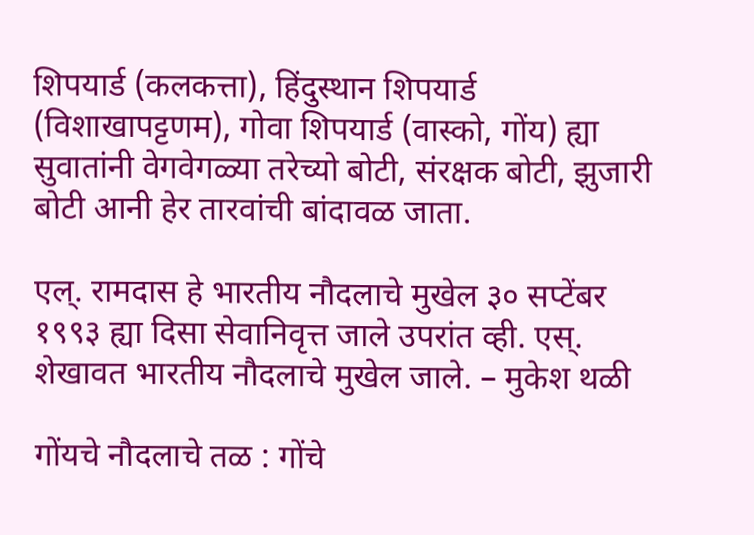शिपयार्ड (कलकत्ता), हिंदुस्थान शिपयार्ड (विशाखापट्टणम), गोवा शिपयार्ड (वास्को, गोंय) ह्या सुवातांनी वेगवेगळ्या तरेच्यो बोटी, संरक्षक बोटी, झुजारी बोटी आनी हेर तारवांची बांदावळ जाता.

एल्. रामदास हे भारतीय नौदलाचे मुखेल ३० सप्टेंबर १९९३ ह्या दिसा सेवानिवृत्त जाले उपरांत व्ही. एस्. शेखावत भारतीय नौदलाचे मुखेल जाले. – मुकेश थळी

गोंयचे नौदलाचे तळ : गोंचे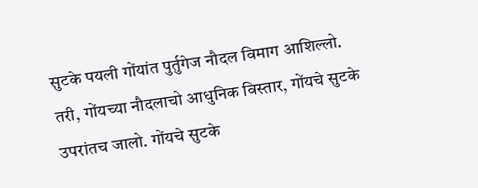सुटके पयली गोंयांत पुर्तुगेज नौदल विमाग आशिल्लो. तरी, गोंयच्या नौदलाचो आधुनिक विस्तार, गोंयचे सुटके उपरांतच जालो. गोंयचे सुटके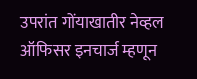उपरांत गोंयाखातीर नेव्हल ऑफिसर इनचार्ज म्हणून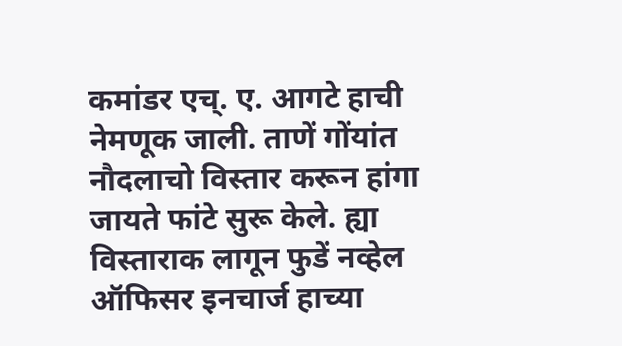कमांडर एच्. ए. आगटे हाची नेमणूक जाली. ताणें गोंयांत नौदलाचो विस्तार करून हांगा जायते फांटे सुरू केले. ह्या विस्ताराक लागून फुडें नव्हेल ऑफिसर इनचार्ज हाच्या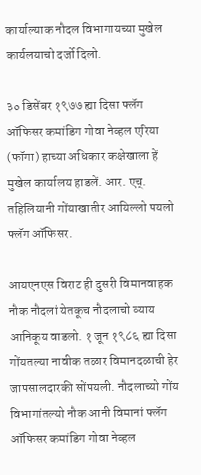कार्याल्याक नौदल विभागायच्या मुखेल कार्यलयाचो दर्जो दिलो.

३० डिसेंबर १९७७ ह्या दिसा फ्लॅग ऑफिसर कमांडिग गोवा नेव्हल एरिया (फॉगा) हाच्या अधिकार कक्षेखाला हें मुखेल कार्यालय हाडलें. आर. एच्. तहिलियानी गोंयाखातीर आयिल्लो पयलो फ्लॅग ऑफिसर.

आयएनएस विराट ही दुसरी विमानवाहक नौक नौदलां येतकूच नौदलाचो व्याय आनिकूय वाडलो. १ जून १९८६ ह्या दिसा गोंयतल्या नावीक तळार विमानदळाची हेर जापसालदारकी सोंपयली. नौदलाच्यो गोंय विभागांतल्यो नौक आनी विमानां फ्लॅग ऑफिसर कमांडिग गोवा नेव्हल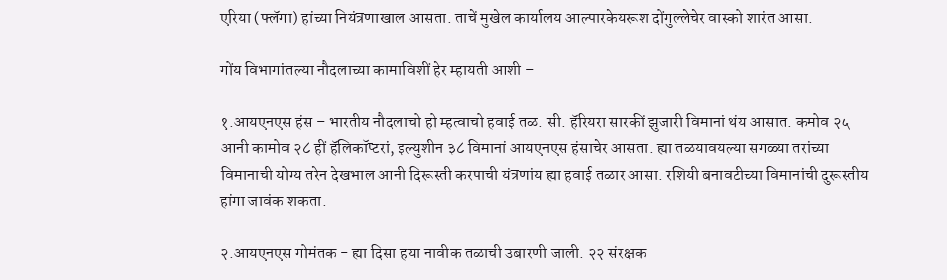एरिया (फ्लॅगा) हांच्या नियंत्रणाखाल आसता. ताचें मुखेल कार्यालय आल्पारकेयरूश दोंगुल्लेचेर वास्को शारंत आसा.

गोंय विभागांतल्या नौदलाच्या कामाविशीं हेर म्हायती आशी –

१.आयएनएस हंस – भारतीय नौदलाचो हो म्हत्वाचो हवाई तळ. सी. हॅरियरा सारकीं झुजारी विमानां थंय आसात. कमोव २५ आनी कामोव २८ हीं हॅलिकॉप्टरां, इल्युशीन ३८ विमानां आयएनएस हंसाचेर आसता. ह्या तळयावयल्या सगळ्या तरांच्या विमानाची योग्य तरेन देखभाल आनी दिरूस्ती करपाची यंत्रणांय ह्या हवाई तळार आसा. रशियी बनावटीच्या विमानांची दुरूस्तीय हांगा जावंक शकता.

२.आयएनएस गोमंतक - ह्या दिसा हया नावीक तळाची उबारणी जाली. २२ संरक्षक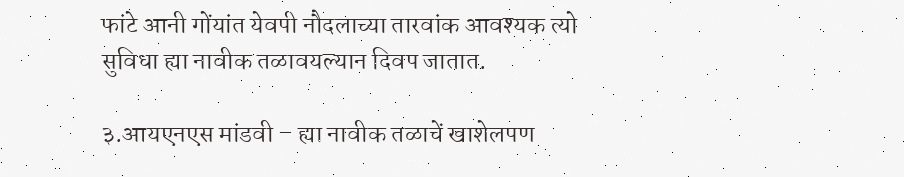फांटे आनी गोंयांत येवपी नौदलाच्या तारवांक आवश्यक त्यो सुविधा ह्या नावीक तळावयल्यान दिवप जातात.

३.आयएनएस मांडवी – ह्या नावीक तळाचें खाशेलपण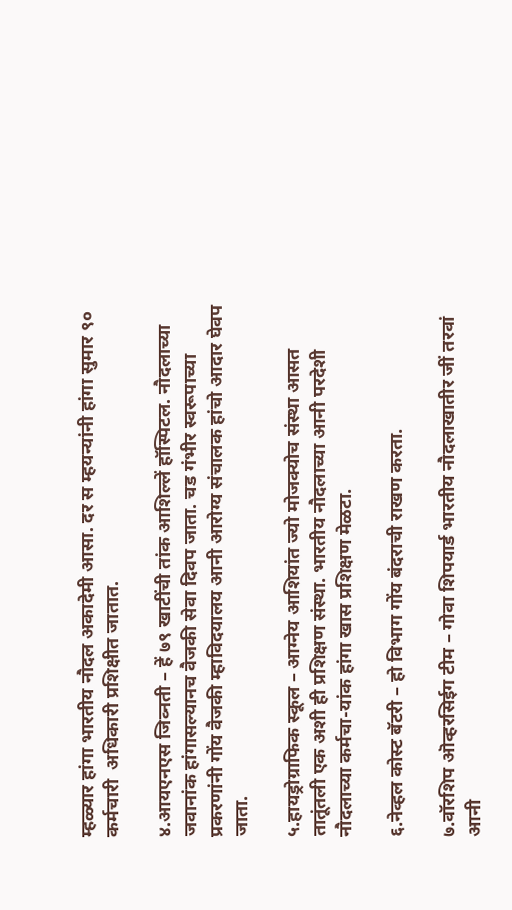म्हळ्यार हांगा भारतीय नौदल अकादेमी आसा. दर स म्हयन्यांनी हांगा सुमार ९० कर्मचारी  अधिकारी प्रशिक्षीत जातात.

४.आयएनएस जिव्नती – हें ७९ खाटींची तांक आशिल्लें हॉस्पिटल. नौदलाच्या जवानांक हांगासल्यानच वैजकी सेवा दिवप जाता. चड गंभीर स्वरूपाच्या प्रकरणांनी गोंय वैजकी म्हाविदयालय आनी आरोग्य संचालक हांचो आदार घेवप जाता.

५.हायड्रोग्राफिक स्कूल – आग्नेय आशियांत ज्यो मोजक्योच संस्था आसत तातूंतली एक अशी ही प्रशिक्षण संस्था. भारतीय नौदलाच्या आनी परदेशी नौदलाच्या कर्मचा-यांक हांगा खास प्रशिक्षण मेळटा.

६.नेव्हल कोस्ट बॅटरी – हो विभाग गोंय बंदराची राखण करता.

७.वॉरशिप ऒव्हरसिईग टीम – गोवा शिपयार्ड भारतीय नौदलाखातीर जीं तरवां आनी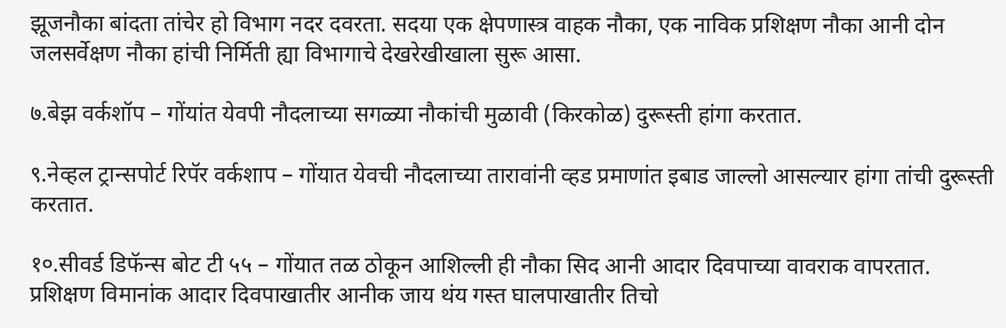झूजनौका बांदता तांचेर हो विभाग नदर दवरता. सदया एक क्षेपणास्त्र वाहक नौका, एक नाविक प्रशिक्षण नौका आनी दोन जलसर्वेक्षण नौका हांची निर्मिती ह्या विभागाचे देखरेखीखाला सुरू आसा.

७.बेझ वर्कशॉप – गोंयांत येवपी नौदलाच्या सगळ्या नौकांची मुळावी (किरकोळ) दुरूस्ती हांगा करतात.

९.नेव्हल ट्रान्सपोर्ट रिपॅर वर्कशाप – गोंयात येवची नौदलाच्या तारावांनी व्हड प्रमाणांत इबाड जाल्लो आसल्यार हांगा तांची दुरूस्ती करतात.

१०.सीवर्ड डिफॅन्स बोट टी ५५ – गोंयात तळ ठोकून आशिल्ली ही नौका सिद आनी आदार दिवपाच्या वावराक वापरतात. प्रशिक्षण विमानांक आदार दिवपाखातीर आनीक जाय थंय गस्त घालपाखातीर तिचो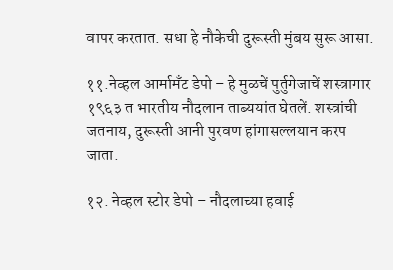वापर करतात. सधा हे नौकेची दुरूस्ती मुंबय सुरू आसा.

११.नेव्हल आर्मामॅंट डेपो – हे मुळचें पुर्तुगेजाचें शस्त्रागार १९६३ त भारतीय नौदलान ताब्ययांत घेतलें. शस्त्रांची जतनाय, दुरूस्ती आनी पुरवण हांगासल्लयान करप जाता.

१२. नेव्हल स्टोर डेपो – नौदलाच्या हवाई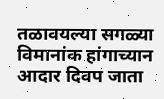तळावयल्या सगळ्या विमानांक हांगाच्यान आदार दिवप जाता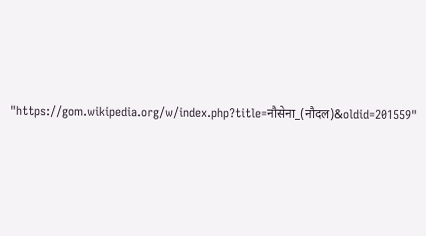"https://gom.wikipedia.org/w/index.php?title=नौसेना_(नौदल)&oldid=201559"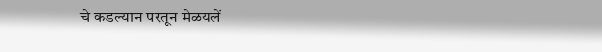चे कडल्यान परतून मेळयलें